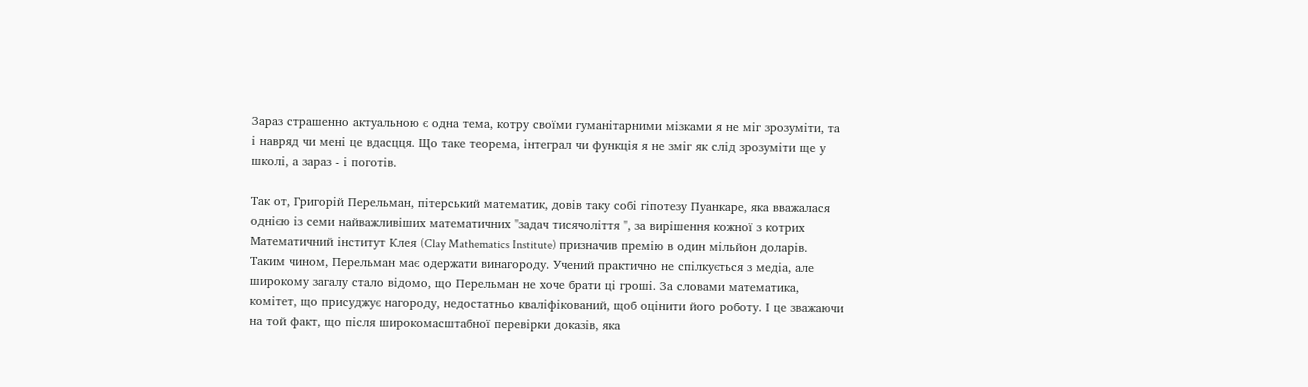Зараз страшенно актуальною є одна тема, котру своїми гуманітарними мізками я не міг зрозуміти, та і навряд чи мені це вдасцця. Що таке теорема, інтеграл чи функція я не зміг як слід зрозуміти ще у школі, а зараз - і поготів.

Так от, Григорій Перельман, пітерський математик, довів таку собі гіпотезу Пуанкаре, яка вважалася однією із семи найважливіших математичних "задач тисячоліття ", за вирішення кожної з котрих Математичний інститут Клея (Clay Mathematics Institute) призначив премію в один мільйон доларів. Таким чином, Перельман має одержати винагороду. Учений практично не спілкується з медіа, але широкому загалу стало відомо, що Перельман не хоче брати ці гроші. За словами математика, комітет, що присуджує нагороду, недостатньо кваліфікований, щоб оцінити його роботу. І це зважаючи на той факт, що після широкомасштабної перевірки доказів, яка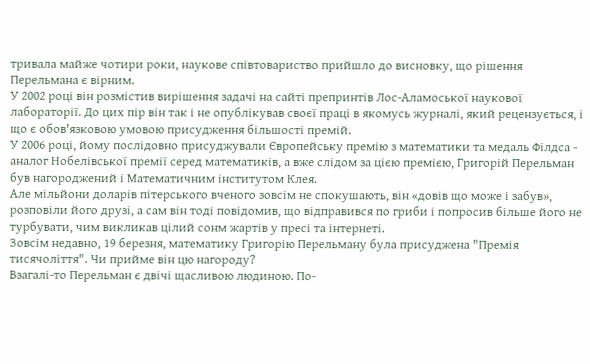тривала майже чотири роки, наукове співтовариство прийшло до висновку, що рішення Перельмана є вірним.
У 2002 році він розмістив вирішення задачі на сайті препринтів Лос-Аламоської наукової лабораторії. До цих пір він так і не опублікував своєї праці в якомусь журналі, який рецензується, і що є обов'язковою умовою присудження більшості премій.
У 2006 році, йому послідовно присуджували Європейську премію з математики та медаль Філдса - аналог Нобелівської премії серед математиків, а вже слідом за цією премією, Григорій Перельман був нагороджений і Математичним інститутом Клея.
Але мільйони доларів пітерського вченого зовсім не спокушають, він «довів що може і забув», розповіли його друзі, а сам він тоді повідомив, що відправився по гриби і попросив більше його не турбувати, чим викликав цілий сонм жартів у пресі та інтернеті.
Зовсім недавно, 19 березня, математику Григорію Перельману була присуджена "Премія тисячоліття". Чи прийме він цю нагороду?
Взагалі-то Перельман є двічі щасливою людиною. По-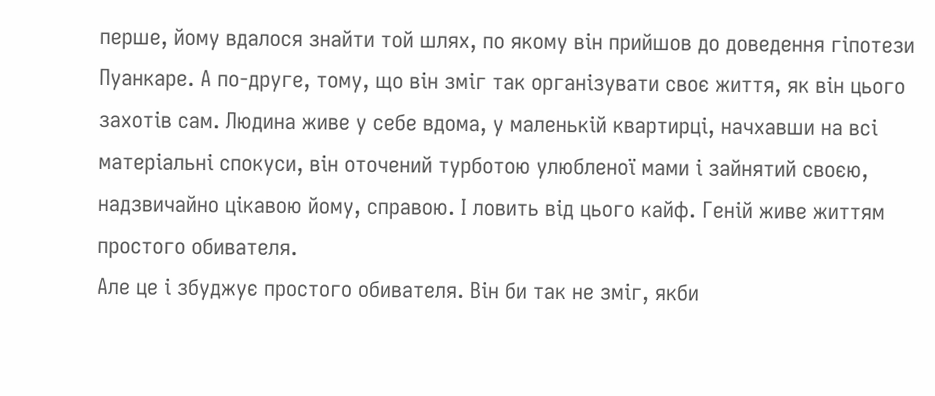перше, йому вдалося знайти той шлях, по якому він прийшов до доведення гіпотези Пуанкаре. А по-друге, тому, що він зміг так організувати своє життя, як він цього захотів сам. Людина живе у себе вдома, у маленькій квартирці, начхавши на всі матеріальні спокуси, він оточений турботою улюбленої мами і зайнятий своєю, надзвичайно цікавою йому, справою. І ловить від цього кайф. Геній живе життям простого обивателя.
Але це і збуджує простого обивателя. Він би так не зміг, якби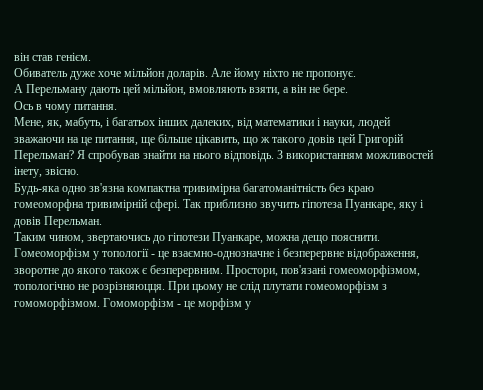він став генієм.
Обиватель дуже хоче мільйон доларів. Але йому ніхто не пропонує.
А Перельману дають цей мільйон, вмовляють взяти, а він не бере.
Ось в чому питання.
Мене, як, мабуть, і багатьох інших далеких, від математики і науки, людей зважаючи на це питання, ще більше цікавить, що ж такого довів цей Григорій Перельман? Я спробував знайти на нього відповідь. З використанням можливостей інету, звісно.
Будь-яка одно зв'язна компактна тривимірна багатоманітність без краю гомеоморфна тривимірній сфері. Так приблизно звучить гіпотеза Пуанкаре, яку і довів Перельман.
Таким чином, звертаючись до гіпотези Пуанкаре, можна дещо пояснити. Гомеоморфізм у топології - це взаємно-однозначне і безперервне відображення, зворотне до якого також є безперервним. Простори, пов'язані гомеоморфізмом, топологічно не розрізняюцця. При цьому не слід плутати гомеоморфізм з гомоморфізмом. Гомоморфізм - це морфізм у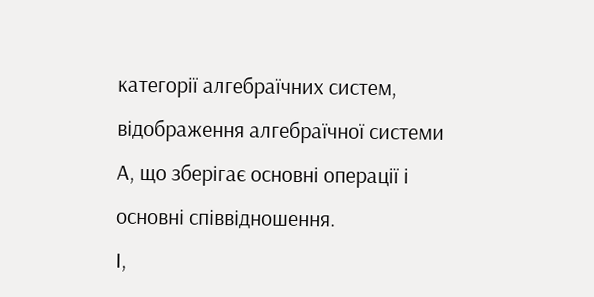категорії алгебраїчних систем, відображення алгебраїчної системи А, що зберігає основні операції і основні співвідношення.
І,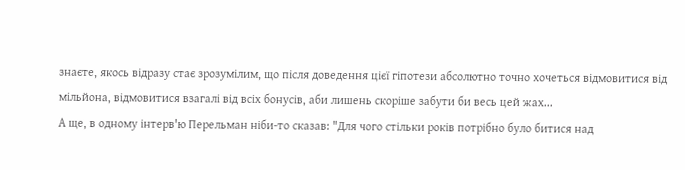знаєте, якось відразу стає зрозумілим, що після доведення цієї гіпотези абсолютно точно хочеться відмовитися від мільйона, відмовитися взагалі від всіх бонусів, аби лишень скоріше забути би весь цей жах...
А ще, в одному інтерв'ю Перельман ніби-то сказав: "Для чого стільки років потрібно було битися над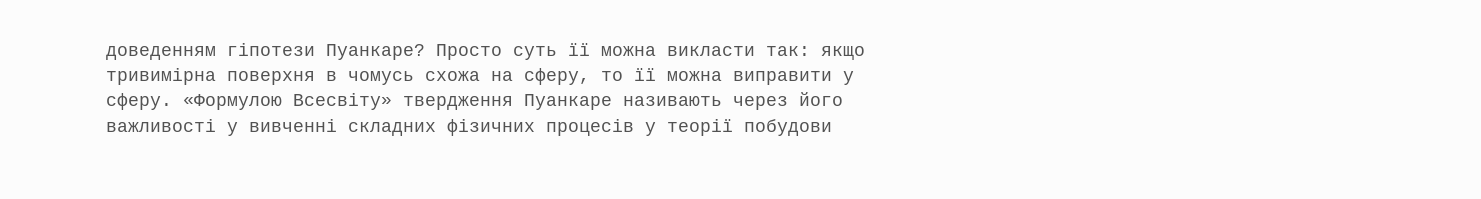доведенням гіпотези Пуанкаре? Просто суть її можна викласти так: якщо тривимірна поверхня в чомусь схожа на сферу, то її можна виправити у сферу. «Формулою Всесвіту» твердження Пуанкаре називають через його важливості у вивченні складних фізичних процесів у теорії побудови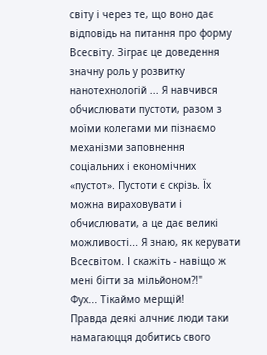світу і через те, що воно дає відповідь на питання про форму Всесвіту. Зіграє це доведення значну роль у розвитку нанотехнологій ... Я навчився обчислювати пустоти, разом з моїми колегами ми пізнаємо механізми заповнення соціальних і економічних «пустот». Пустоти є скрізь. Їх можна вираховувати і обчислювати, а це дає великі можливості... Я знаю, як керувати Всесвітом. І скажіть - навіщо ж мені бігти за мільйоном?!"
Фух... Тікаймо мерщій!
Правда деякі алчниє люди таки намагаюцця добитись свого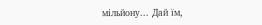мільйону... Дай їм,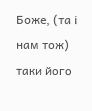Боже, (та і нам тож) таки його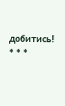добитись!
* * *